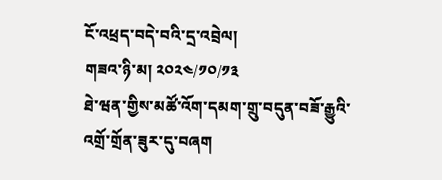ངོ་འཕྲད་བདེ་བའི་དྲ་འབྲེལ།
གཟའ་ཉི་མ། ༢༠༢༤/༡༠/༡༣
ཐེ་ཝན་གྱིས་མཚོ་འོག་དམག་གྲུ་བདུན་བཟོ་རྒྱུའི་འགྲོ་གྲོན་ཟུར་དུ་བཞག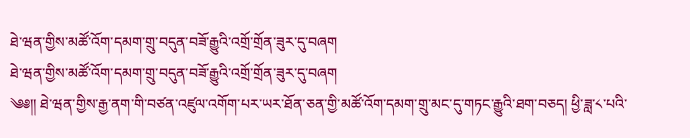ཐེ་ཝན་གྱིས་མཚོ་འོག་དམག་གྲུ་བདུན་བཟོ་རྒྱུའི་འགྲོ་གྲོན་ཟུར་དུ་བཞག
ཐེ་ཝན་གྱིས་མཚོ་འོག་དམག་གྲུ་བདུན་བཟོ་རྒྱུའི་འགྲོ་གྲོན་ཟུར་དུ་བཞག
༄༅།། ཐེ་ཝན་གྱིས་རྒྱ་ནག་གི་བཙན་འཛུལ་འགོག་པར་ཡར་ཐོན་ཅན་གྱི་མཚོ་འོག་དམག་གྲུ་མང་དུ་གཏང་རྒྱུའི་ཐག་བཅད། ཕྱི་ཟླ་༨་པའི་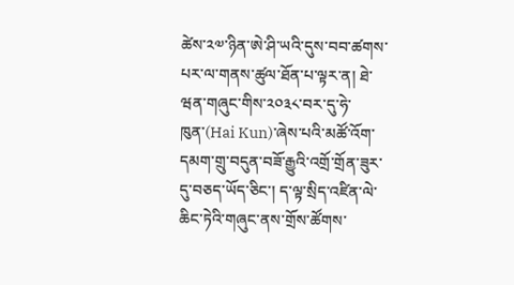ཚེས་༢༧་ཉིན་ཨེ་ཤི་ཡའི་དུས་བབ་ཚགས་པར་ལ་གནས་ཚུལ་ཐོན་པ་ལྟར་ན། ཐེ་ཝན་གཞུང་གིས་༢༠༣༨་བར་དུ་ཧེ་ཁུན་(Hai Kun)་ཞེས་པའི་མཚོ་འོག་དམག་གྲུ་བདུན་བཟོ་རྒྱུའི་འགྲོ་གྲོན་ཟུར་དུ་བཅད་ཡོད་ཅིང་། ད་ལྟ་སྲིད་འཛིན་ལེ་ཆིང་ཏེའི་གཞུང་ནས་གྲོས་ཚོགས་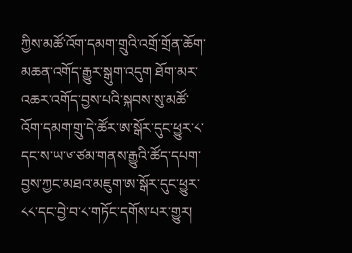ཀྱིས་མཚོ་འོག་དམག་གྲུའི་འགྲོ་གྲོན་ཆོག་མཆན་འགོད་རྒྱུར་སྒུག་འདུག ཐོག་མར་འཆར་འགོད་བྱས་པའི་སྐབས་སུ་མཚོ་འོག་དམག་གྲུ་དེ་ཚོར་ཨ་སྒོར་དུང་ཕྱུར་༨་དང་ས་ཡ་༦་ཙམ་གནས་རྒྱུའི་ཚོད་དཔག་བྱས་ཀྱང་མཐའ་མཇུག་ཨ་སྒོར་དུང་ཕྱུར་༨༨་དང་བྱེ་བ་༨་གཏོང་དགོས་པར་གྱུར།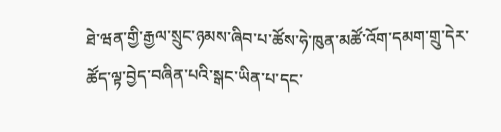ཐེ་ཝན་གྱི་རྒྱལ་སྲུང་ཉམས་ཞིབ་པ་ཚོས་ཧེ་ཁུན་མཚོ་འོག་དམག་གྲུ་དེར་ཚོད་ལྟ་བྱེད་བཞིན་པའི་སྒང་ཡིན་པ་དང་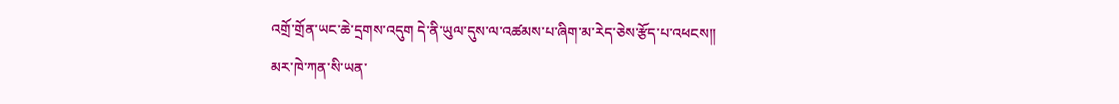འགྲོ་གྲོན་ཡང་ཆེ་དྲགས་འདུག དེ་ནི་ཡུལ་དུས་ལ་འཚམས་པ་ཞིག་མ་རེད་ཅེས་རྩོད་པ་འཕངས།།
མར་ཁེ་ཀན་སི་ཡན་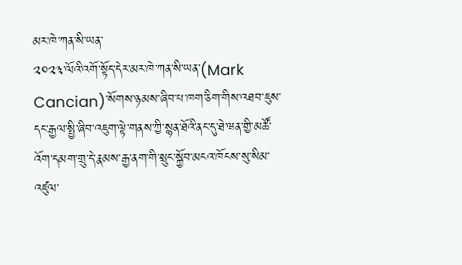མར་ཁེ་ཀན་སི་ཡན་
༢༠༢༣་ལོའི་འགོ་སྟོད་དེར་མར་ཁེ་ཀན་སི་ཡན་(Mark Cancian)་སོགས་ཉམས་ཞིབ་པ་ཁག་ཅིག་གིས་འཐབ་ཇུས་དང་རྒྱལ་སྤྱི་ཞིབ་འཇུག་ལྟེ་གནས་ཀྱི་སྙན་ཐོའི་ནང་དུ་ཐེ་ཝན་གྱི་མཚོ་འོག་དམག་གྲུ་དེ་རྣམས་རྒྱ་ནག་གི་སྲུང་སྐྱོབ་མངའ་ཁོངས་སུ་སིམ་འཛུལ་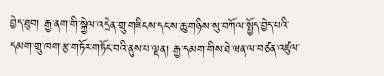བྱེད་ཐུབ། རྒྱ་ནག་གི་སྐྱེལ་འདྲེན་གྲུ་གཟིངས་དང་ས་ཆུ་གཉིས་སུ་བཀོལ་སྤྱོད་བྱེད་པའི་དམག་གྲུ་ཁག་རྩ་གཏོར་གཏོང་བའི་ནུས་པ་ལྡན། རྒྱ་དམག་གིས་ཐེ་ཝན་ལ་བཙན་འཛུལ་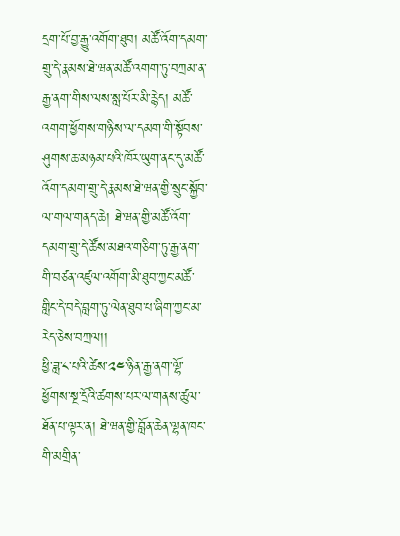དྲག་པོ་བྱ་རྒྱུ་འགོག་ཐུབ། མཚོ་འོག་དམག་གྲུ་དེ་རྣམས་ཐེ་ཝན་མཚོ་འགག་ཏུ་བཀྲམ་ན་རྒྱ་ནག་གིས་ལས་སླ་པོར་མི་རྙེད། མཚོ་འགག་ཕྱོགས་གཉིས་ལ་དམག་གི་སྟོབས་ཤུགས་ཆ་མཉམ་པའི་ཁོར་ཡུག་ནང་དུ་མཚོ་འོག་དམག་གྲུ་དེ་རྣམས་ཐེ་ཝན་གྱི་སྲུང་སྐྱོབ་ལ་གལ་གནད་ཆེ། ཐེ་ཝན་གྱི་མཚོ་འོག་དམག་གྲུ་དེ་ཚོས་མཐའ་གཅིག་ཏུ་རྒྱ་ནག་གི་བཙན་འཛུལ་འགོག་མི་ཐུབ་ཀྱང་མཚོ་གླིང་དེ་བདེ་བླག་ཏུ་ལེན་ཐུབ་པ་ཞིག་ཀྱང་མ་རེད་ཅེས་བཀྲལ།།
ཕྱི་ཟླ་༨་པའི་ཚེས་༢༤་ཉིན་རྒྱ་ནག་ལྷོ་ཕྱོགས་སྔ་དྲོའི་ཚགས་པར་ལ་གནས་ཚུལ་ཐོན་པ་ལྟར་ན། ཐེ་ཝན་གྱི་བློན་ཆེན་ལྷན་ཁང་གི་མགྲིན་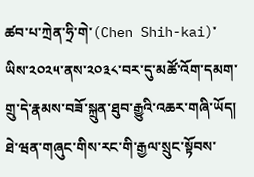ཚབ་པ་ཀྲེན་ཧྲི་གེ་(Chen Shih-kai)་ཡིས་༢༠༢༥་ནས་༢༠༣༨་བར་དུ་མཚོ་འོག་དམག་གྲུ་དེ་རྣམས་བཟོ་སྐྲུན་ཐུབ་རྒྱུའི་འཆར་གཞི་ཡོད། ཐེ་ཝན་གཞུང་གིས་རང་གི་རྒྱལ་སྲུང་སྟོབས་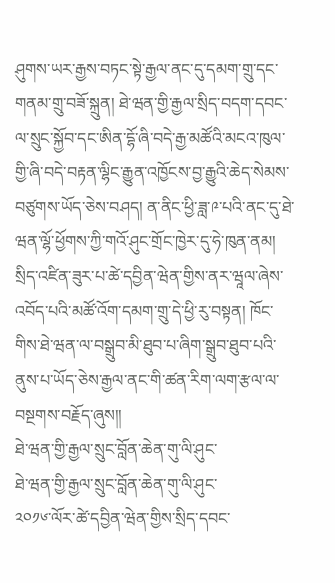ཤུགས་ཡར་རྒྱས་བཏང་སྟེ་རྒྱལ་ནང་དུ་དམག་གྲུ་དང་གནམ་གྲུ་བཟོ་སྐྲུན། ཐེ་ཝན་གྱི་རྒྱལ་སྲིད་བདག་དབང་ལ་སྲུང་སྐྱོབ་དང་ཨིན་དྷོ་ཞི་བདེ་རྒྱ་མཚོའི་མངའ་ཁུལ་གྱི་ཞི་བདེ་བརྟན་ལྷིང་རྒྱུན་འཁྱོངས་བྱ་རྒྱུའི་ཆེད་སེམས་བཙུགས་ཡོད་ཅེས་བཤད། ན་ནིང་ཕྱི་ཟླ་༩་པའི་ནང་དུ་ཐེ་ཝན་ལྷོ་ཕྱོགས་ཀྱི་གའོ་ཤུང་གྲོང་ཁྱེར་དུ་ཧེ་ཁུན་ནམ། སྲིད་འཛིན་ཟུར་པ་ཚེ་དབྱིན་ཝེན་གྱིས་ནར་ཝཱལ་ཞེས་འབོད་པའི་མཚོ་འོག་དམག་གྲུ་དེ་ཕྱི་རུ་བསྟན། ཁོང་གིས་ཐེ་ཝན་ལ་བསྒྲུབ་མི་ཐུབ་པ་ཞིག་སྒྲུབ་ཐུབ་པའི་ནུས་པ་ཡོད་ཅེས་རྒྱལ་ནང་གི་ཚན་རིག་ལག་རྩལ་ལ་བསྔགས་བརྗོད་ཞུས།།
ཐེ་ཝན་གྱི་རྒྱལ་སྲུང་བློན་ཆེན་གུ་ལི་ཤུང་
ཐེ་ཝན་གྱི་རྒྱལ་སྲུང་བློན་ཆེན་གུ་ལི་ཤུང་
༢༠༡༦་ལོར་ཚེ་དབྱིན་ཝེན་གྱིས་སྲིད་དབང་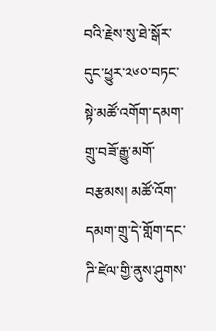བའི་རྗེས་སུ་ཐེ་སྒོར་དུང་ཕྱུར་༢༦༠་བཏང་སྟེ་མཚོ་འགོག་དམག་གྲུ་བཟོ་རྒྱུ་མགོ་བརྩམས། མཚོ་འོག་དམག་གྲུ་དེ་གློག་དང་ཌི་ཛེལ་གྱི་ནུས་ཤུགས་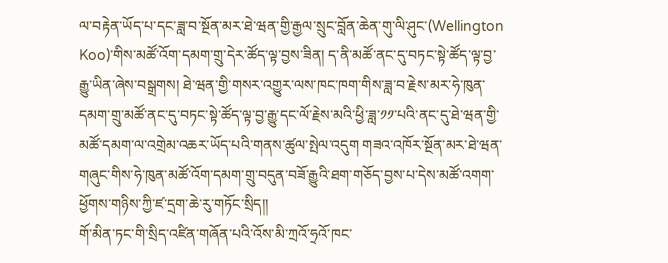ལ་བརྟེན་ཡོད་པ་དང་ཟླ་བ་སྔོན་མར་ཐེ་ཝན་གྱི་རྒྱལ་སྲུང་བློན་ཆེན་གུ་ལི་ཤུང་(Wellington Koo)་གིས་མཚོ་འོག་དམག་གྲུ་དེར་ཚོད་ལྟ་བྱས་ཟིན། ད་ནི་མཚོ་ནང་དུ་བཏང་སྟེ་ཚོད་ལྟ་བྱ་རྒྱུ་ཡིན་ཞེས་བསྒྲགས། ཐེ་ཝན་གྱི་གསར་འགྱུར་ལས་ཁང་ཁག་གིས་ཟླ་བ་རྗེས་མར་ཧེ་ཁུན་དམག་གྲུ་མཚོ་ནང་དུ་བཏང་སྟེ་ཚོད་ལྟ་བྱ་རྒྱུ་དང་ལོ་རྗེས་མའི་ཕྱི་ཟླ་༡༡་པའི་ནང་དུ་ཐེ་ཝན་གྱི་མཚོ་དམག་ལ་འགྲེམ་འཆར་ཡོད་པའི་གནས་ཚུལ་སྤེལ་འདུག གཟའ་འཁོར་སྔོན་མར་ཐེ་ཝན་གཞུང་གིས་ཧེ་ཁུན་མཚོ་འོག་དམག་གྲུ་བདུན་བཟོ་རྒྱུའི་ཐག་གཅོད་བྱས་པ་དེས་མཚོ་འགག་ཕྱོགས་གཉིས་ཀྱི་ཛ་དྲག་ཆེ་རུ་གཏོང་སྲིད།།
གོ་མིན་ཏང་གི་སྲིད་འཛིན་གཞོན་པའི་འོས་མི་ཀྲའོ་ཧྲའོ་ཁང་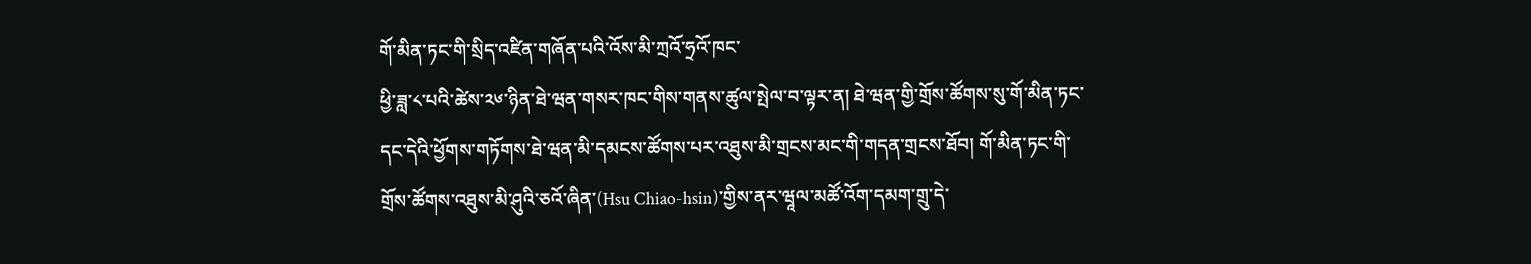གོ་མིན་ཏང་གི་སྲིད་འཛིན་གཞོན་པའི་འོས་མི་ཀྲའོ་ཧྲའོ་ཁང་
ཕྱི་ཟླ་༨་པའི་ཚེས་༢༦་ཉིན་ཐེ་ཝན་གསར་ཁང་གིས་གནས་ཚུལ་སྤེལ་བ་ལྟར་ན། ཐེ་ཝན་གྱི་གྲོས་ཚོགས་སུ་གོ་མིན་ཏང་དང་དེའི་ཕྱོགས་གཏོགས་ཐེ་ཝན་མི་དམངས་ཚོགས་པར་འཐུས་མི་གྲངས་མང་གི་གདན་གྲངས་ཐོབ། གོ་མིན་ཏང་གི་གྲོས་ཚོགས་འཐུས་མི་ཤུའི་ཅའོ་ཞིན་(Hsu Chiao-hsin)་གྱིས་ནར་ཝཱལ་མཚོ་འོག་དམག་གྲུ་དེ་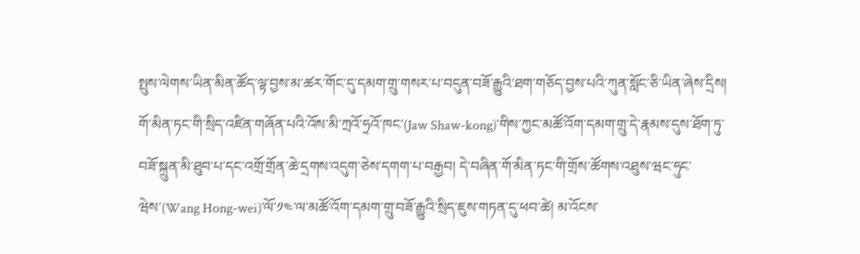སྤུས་ལེགས་ཡིན་མིན་ཚོད་ལྟ་བྱས་མ་ཚར་གོང་དུ་དམག་གྲུ་གསར་པ་བདུན་བཟོ་རྒྱུའི་ཐག་གཅོད་བྱས་པའི་ཀུན་སློང་ཅི་ཡིན་ཞེས་དྲིས། གོ་མིན་ཏང་གི་སྲིད་འཛིན་གཞོན་པའི་འོས་མི་ཀྲའོ་ཧྲའོ་ཁང་(Jaw Shaw-kong)་གིས་ཀྱང་མཚོ་འོག་དམག་གྲུ་དེ་རྣམས་དུས་ཐོག་ཏུ་བཟོ་སྐྲུན་མི་ཐུབ་པ་དང་འགྲོ་གྲོན་ཆེ་དྲགས་འདུག་ཅེས་དགག་པ་བརྒྱབ། དེ་བཞིན་གོ་མིན་ཏང་གི་གྲོས་ཚོགས་འཐུས་ཝང་ཧུང་ཝེས་(Wang Hong-wei)་ལོ་༡༤་ལ་མཚོ་འོག་དམག་གྲུ་བཟོ་རྒྱུའི་སྲིད་ཇུས་གཏན་དུ་ཕབ་ཚེ། མ་འོངས་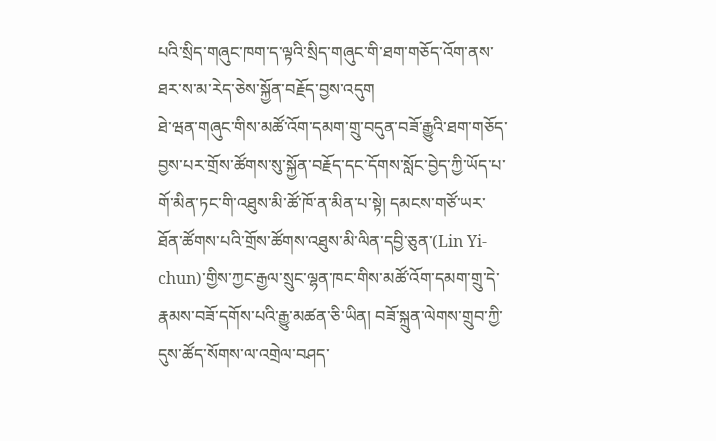པའི་སྲིད་གཞུང་ཁག་ད་ལྟའི་སྲིད་གཞུང་གི་ཐག་གཅོད་འོག་ནས་ཐར་ས་མ་རེད་ཅེས་སྐྱོན་བརྗོད་བྱས་འདུག
ཐེ་ཝན་གཞུང་གིས་མཚོ་འོག་དམག་གྲུ་བདུན་བཟོ་རྒྱུའི་ཐག་གཅོད་བྱས་པར་གྲོས་ཚོགས་སུ་སྐྱོན་བརྗོད་དང་དོགས་སློང་བྱེད་ཀྱི་ཡོད་པ་གོ་མིན་ཏང་གི་འཐུས་མི་ཚོ་ཁོ་ན་མིན་པ་སྟེ། དམངས་གཙོ་ཡར་ཐོན་ཚོགས་པའི་གྲོས་ཚོགས་འཐུས་མི་ལིན་དབྱི་ཅུན་(Lin Yi-chun)་གྱིས་ཀྱང་རྒྱལ་སྲུང་ལྷན་ཁང་གིས་མཚོ་འོག་དམག་གྲུ་དེ་རྣམས་བཟོ་དགོས་པའི་རྒྱུ་མཚན་ཅི་ཡིན། བཟོ་སྐྲུན་ལེགས་གྲུབ་ཀྱི་དུས་ཚོད་སོགས་ལ་འགྲེལ་བཤད་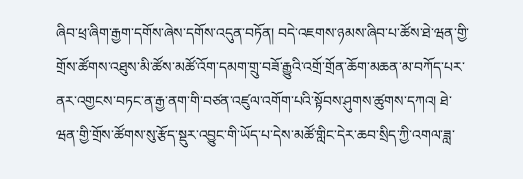ཞིབ་ཕྲ་ཞིག་རྒྱག་དགོས་ཞེས་དགོས་འདུན་བཏོན། བདེ་འཇགས་ཉམས་ཞིབ་པ་ཚོས་ཐེ་ཝན་གྱི་གྲོས་ཚོགས་འཐུས་མི་ཚོས་མཚོ་འོག་དམག་གྲུ་བཟོ་རྒྱུའི་འགྲོ་གྲོན་ཆོག་མཆན་མ་བཀོད་པར་ནར་འགྱངས་བཏང་ན་རྒྱ་ནག་གི་བཙན་འཛུལ་འགོག་པའི་སྟོབས་ཤུགས་ཚུགས་དཀའ། ཐེ་ཝན་གྱི་གྲོས་ཚོགས་སུ་རྩོད་སྡུར་འབྱུང་གི་ཡོད་པ་དེས་མཚོ་གླིང་དེར་ཆབ་སྲིད་ཀྱི་འགལ་ཟླ་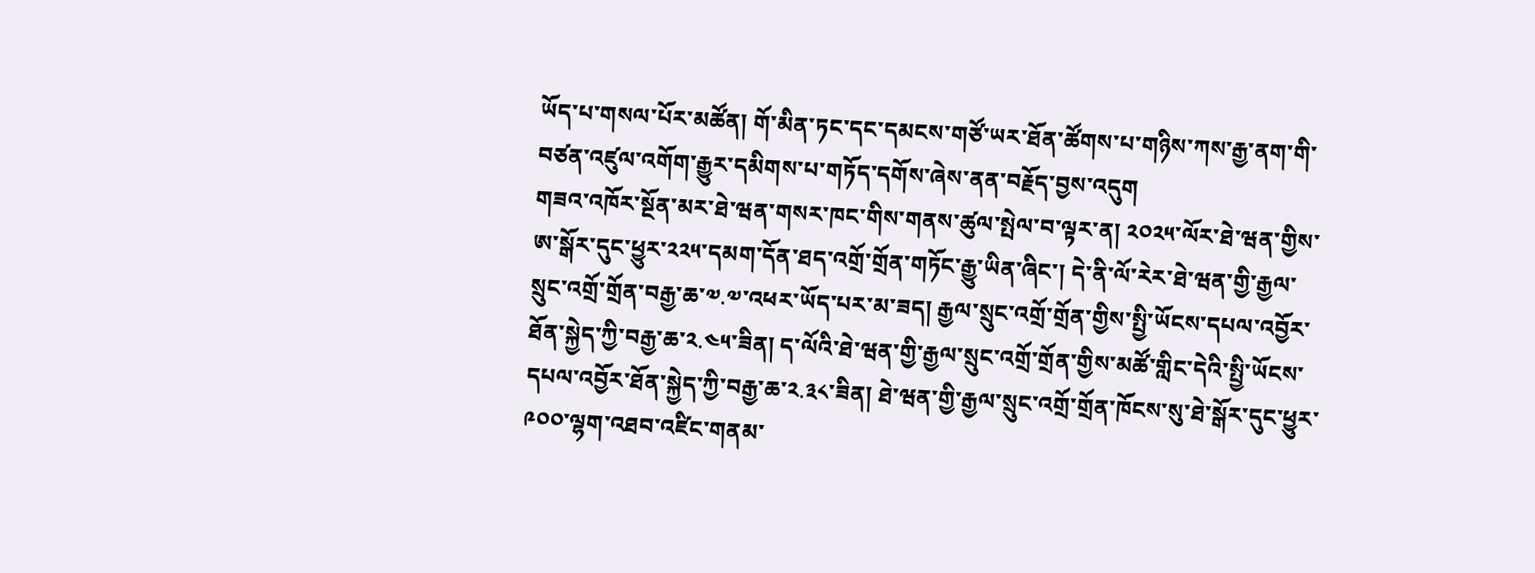ཡོད་པ་གསལ་པོར་མཚོན། གོ་མིན་ཏང་དང་དམངས་གཙོ་ཡར་ཐོན་ཚོགས་པ་གཉིས་ཀས་རྒྱ་ནག་གི་བཙན་འཛུལ་འགོག་རྒྱུར་དམིགས་པ་གཏོད་དགོས་ཞེས་ནན་བརྗོད་བྱས་འདུག
གཟའ་འཁོར་སྔོན་མར་ཐེ་ཝན་གསར་ཁང་གིས་གནས་ཚུལ་སྤེལ་བ་ལྟར་ན། ༢༠༢༥་ལོར་ཐེ་ཝན་གྱིས་ཨ་སྒོར་དུང་ཕྱུར་༢༢༥་དམག་དོན་ཐད་འགྲོ་གྲོན་གཏོང་རྒྱུ་ཡིན་ཞིང་། དེ་ནི་ལོ་རེར་ཐེ་ཝན་གྱི་རྒྱལ་སྲུང་འགྲོ་གྲོན་བརྒྱ་ཆ་༧.༧་འཕར་ཡོད་པར་མ་ཟད། རྒྱལ་སྲུང་འགྲོ་གྲོན་གྱིས་སྤྱི་ཡོངས་དཔལ་འབྱོར་ཐོན་སྐྱེད་ཀྱི་བརྒྱ་ཆ་༢.༤༥་ཟིན། ད་ལོའི་ཐེ་ཝན་གྱི་རྒྱལ་སྲུང་འགྲོ་གྲོན་གྱིས་མཚོ་གླིང་དེའི་སྤྱི་ཡོངས་དཔལ་འབྱོར་ཐོན་སྐྱེད་ཀྱི་བརྒྱ་ཆ་༢.༣༨་ཟིན། ཐེ་ཝན་གྱི་རྒྱལ་སྲུང་འགྲོ་གྲོན་ཁོངས་སུ་ཐེ་སྒོར་དུང་ཕྱུར་༩༠༠་ལྷག་འཐབ་འཛིང་གནམ་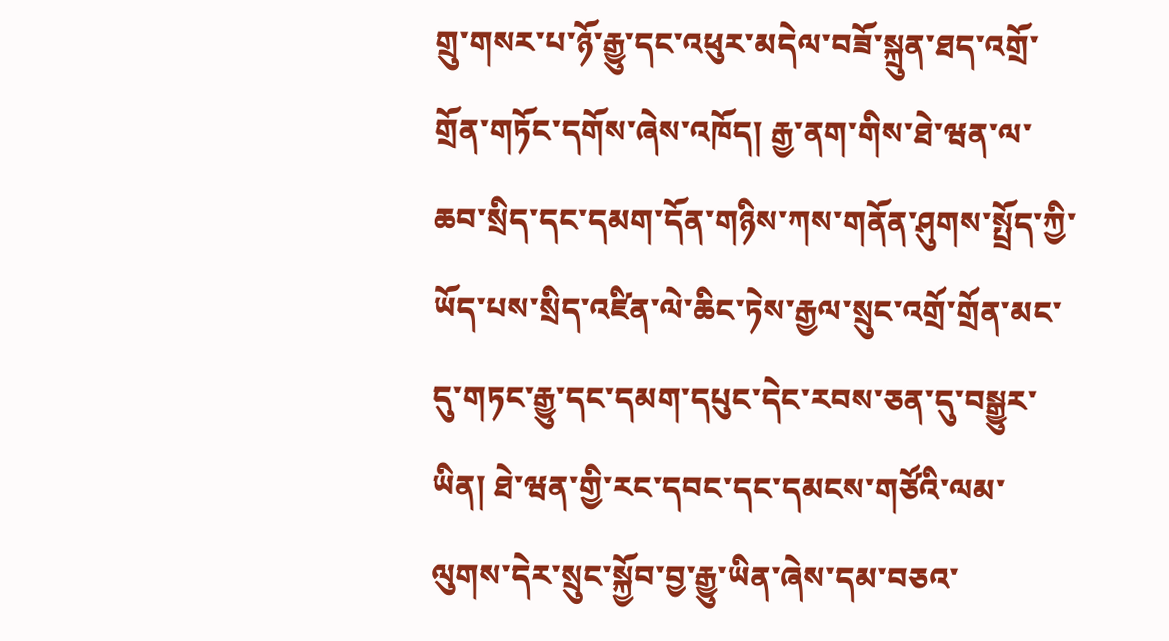གྲུ་གསར་པ་ཉོ་རྒྱུ་དང་འཕུར་མདེལ་བཟོ་སྐྲུན་ཐད་འགྲོ་གྲོན་གཏོང་དགོས་ཞེས་འཁོད། རྒྱ་ནག་གིས་ཐེ་ཝན་ལ་ཆབ་སྲིད་དང་དམག་དོན་གཉིས་ཀས་གནོན་ཤུགས་སྤྲོད་ཀྱི་ཡོད་པས་སྲིད་འཛིན་ལེ་ཆིང་ཏེས་རྒྱལ་སྲུང་འགྲོ་གྲོན་མང་དུ་གཏང་རྒྱུ་དང་དམག་དཔུང་དེང་རབས་ཅན་དུ་བསྒྱུར་ཡིན། ཐེ་ཝན་གྱི་རང་དབང་དང་དམངས་གཙོའི་ལམ་ལུགས་དེར་སྲུང་སྐྱོབ་བྱ་རྒྱུ་ཡིན་ཞེས་དམ་བཅའ་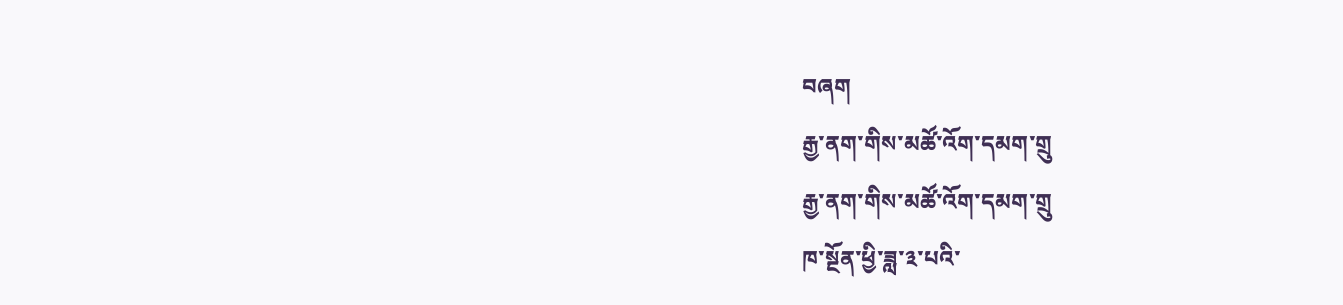བཞག
རྒྱ་ནག་གིས་མཚོ་འོག་དམག་གྲུ
རྒྱ་ནག་གིས་མཚོ་འོག་དམག་གྲུ
ཁ་སྔོན་ཕྱི་ཟླ་༣་པའི་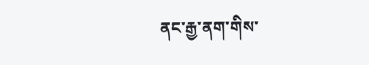ནང་རྒྱ་ནག་གིས་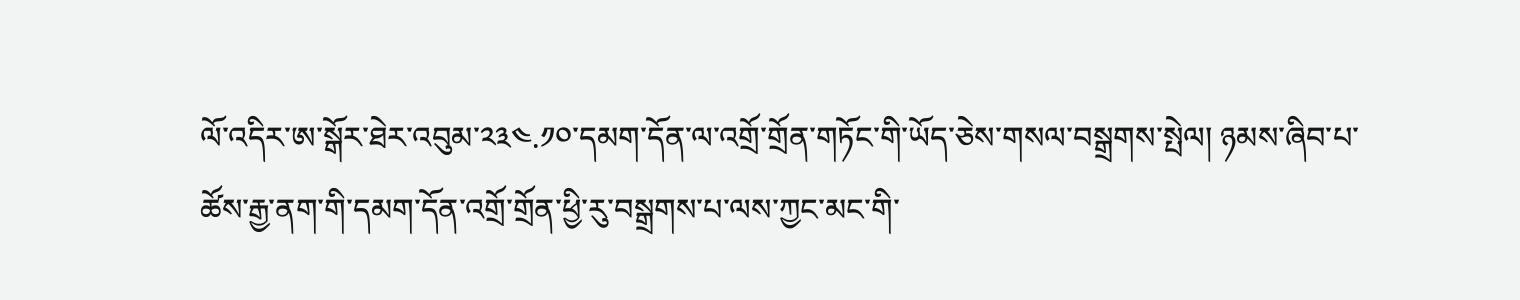ལོ་འདིར་ཨ་སྒོར་ཐེར་འབུམ་༢༣༤.༡༠་དམག་དོན་ལ་འགྲོ་གྲོན་གཏོང་གི་ཡོད་ཅེས་གསལ་བསྒྲགས་སྤེལ། ཉམས་ཞིབ་པ་ཚོས་རྒྱ་ནག་གི་དམག་དོན་འགྲོ་གྲོན་ཕྱི་རུ་བསྒྲགས་པ་ལས་ཀྱང་མང་གི་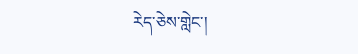རེད་ཅེས་གླེང་།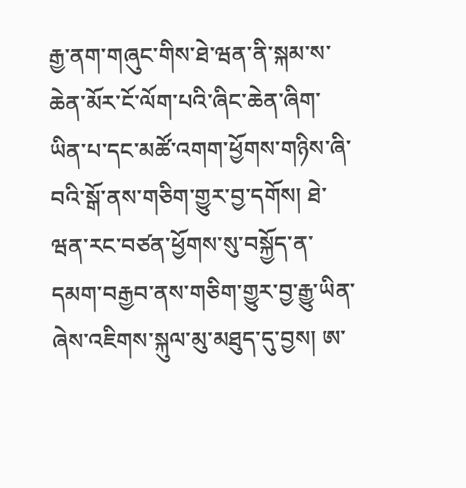རྒྱ་ནག་གཞུང་གིས་ཐེ་ཝན་ནི་སྐམ་ས་ཆེན་མོར་ངོ་ལོག་པའི་ཞིང་ཆེན་ཞིག་ཡིན་པ་དང་མཚོ་འགག་ཕྱོགས་གཉིས་ཞི་བའི་སྒོ་ནས་གཅིག་གྱུར་བྱ་དགོས། ཐེ་ཝན་རང་བཙན་ཕྱོགས་སུ་བསྐྱོད་ན་དམག་བརྒྱབ་ནས་གཅིག་གྱུར་བྱ་རྒྱུ་ཡིན་ཞེས་འཇིགས་སྐུལ་མུ་མཐུད་དུ་བྱས། ཨ་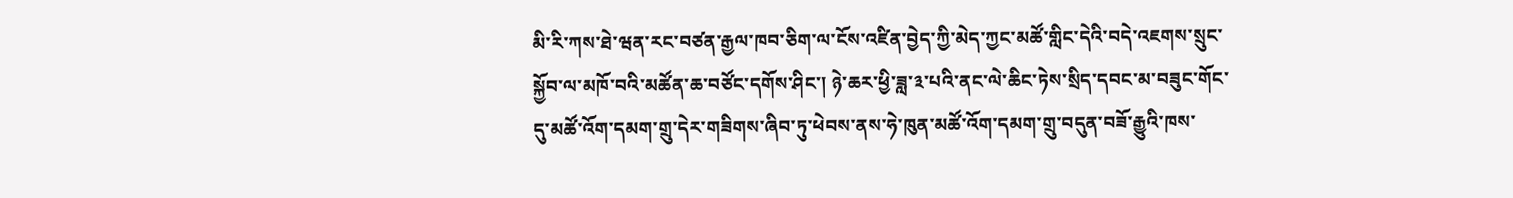མི་རི་ཀས་ཐེ་ཝན་རང་བཙན་རྒྱལ་ཁབ་ཅིག་ལ་ངོས་འཛིན་བྱེད་ཀྱི་མེད་ཀྱང་མཚོ་གླིང་དེའི་བདེ་འཇགས་སྲུང་སྐྱོབ་ལ་མཁོ་བའི་མཚོན་ཆ་བཙོང་དགོས་ཤིང་། ཉེ་ཆར་ཕྱི་ཟླ་༣་པའི་ནང་ལེ་ཆིང་ཏེས་སྲིད་དབང་མ་བཟུང་གོང་དུ་མཚོ་འོག་དམག་གྲུ་དེར་གཟིགས་ཞིབ་ཏུ་ཕེབས་ནས་ཧེ་ཁུན་མཚོ་འོག་དམག་གྲུ་བདུན་བཟོ་རྒྱུའི་ཁས་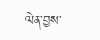ལེན་བྱས་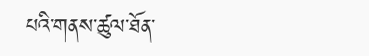པའི་གནས་ཚུལ་ཐོན་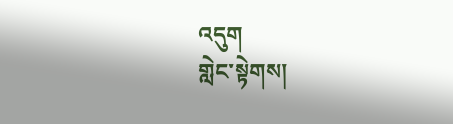འདུག
གླེང་སྟེགས།